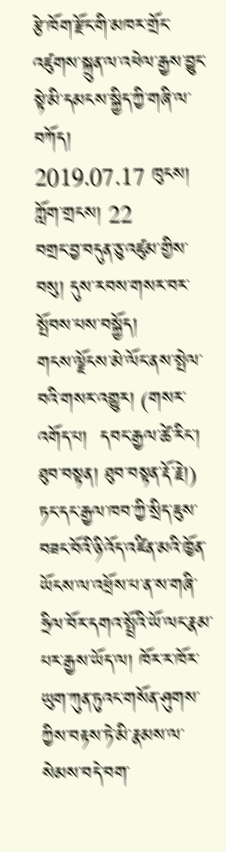རྩེ་ཁོག་རྫོང་གི་མཁར་གྲོང་འཛུགས་སྐྲུན་ལ་འཕེལ་རྒྱས་བྱུང་སྟེ་མི་དམངས་སྐྱིད་ཀྱི་གཞི་ལ་བཀོད།
2019.07.17 ཁུངས། ཀློག་གྲངས། 22
བགྲང་བྱ་བདུན་ཅུ་འཛུམ་གྱིས་བསུ། དུས་རབས་གསར་བར་སྤོབས་པས་བསྐྱོད།
གངས་ལྗོངས་མེ་ལོང་ནས་སྤེལ་བའི་གསར་འགྱུར། (གསར་འགོད་པ།  དབང་རྒྱལ་ཚེ་རིང་།  ཐུབ་བསྟན། ཐུབ་བསྟན་རྡོ་རྗེ།)  ཏང་དང་རྒྱལ་ཁབ་ཀྱི་སྲིད་ཇུས་བཟང་བོའི་ཉི་འོད་འཛིན་མའི་ཁྱོན་ཡོངས་ལ་འཕྲོས་པ་ན་ས་གཞི་ཧྲིལ་བོར་དགའ་སྤྲོའི་ཡོ་ལང་རྣམ་པར་རྒྱས་ཡོད་ལ། ཁོར་ར་ཁོར་ཡུག་ཀུན་ཏུའང་གསོན་ཤུགས་ཀྱིས་བརྟས་ཏེ་མི་རྣམས་ལ་སེམས་བདེ་བག་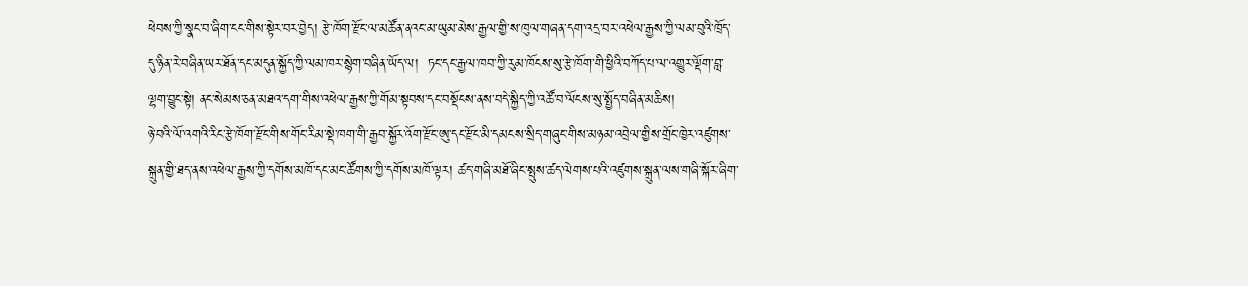ཕེབས་ཀྱི་སྣང་བ་ཞིག་ངང་གིས་སྟེར་བར་བྱེད། རྩེ་ཁོག་རྫོང་ལ་མཚོན་ནའང་མ་ཡུམ་མེས་རྒྱལ་གྱི་ས་ཁུལ་གཞན་དག་འདྲ་བར་འཕེལ་རྒྱས་ཀྱི་ལམ་བུའི་ཁྲོད་དུ་ཉིན་རེ་བཞིན་ཡར་ཐོན་དང་མདུན་སྐྱོད་ཀྱི་ལམ་ཁར་སྙེག་བཞིན་ཡོད་ལ།  ཏང་དང་རྒྱལ་ཁབ་ཀྱི་རུམ་ཁོངས་སུ་རྩེ་ཁོག་གི་ཕྱིའི་བཀོད་པ་ལ་འགྱུར་ལྡོག་བླ་ལྷག་བྱུང་སྟེ། ནང་སེམས་ཅན་མཐའ་དག་གིས་འཕེལ་རྒྱས་ཀྱི་གོམ་སྟབས་དང་བསྡོངས་ནས་བདེ་སྐྱིད་ཀྱི་འཚོ་བ་ལོངས་སུ་སྤྱོད་བཞིན་མཆིས།
ཉེ་བའི་ལོ་འགའི་རིང་རྩེ་ཁོག་རྫོང་གིས་གོང་རིམ་སྡེ་ཁག་གི་རྒྱབ་སྐྱོར་འོག་རྫོང་ཨུ་དང་རྫོང་མི་དམངས་སྲིད་གཞུང་གིས་མཉམ་འབྲེལ་གྱིས་གྲོང་ཁྱེར་འཛུགས་སྐྲུན་གྱི་ཐད་ནས་འཕེལ་རྒྱས་ཀྱི་དགོས་མཁོ་དང་མང་ཚོགས་ཀྱི་དགོས་མཁོ་ལྟར། ཚད་གཞི་མཐོ་ཞིང་སྤུས་ཚད་ལེགས་པའི་འཛུགས་སྐྲུན་ལས་གཞི་སྐོར་ཞིག་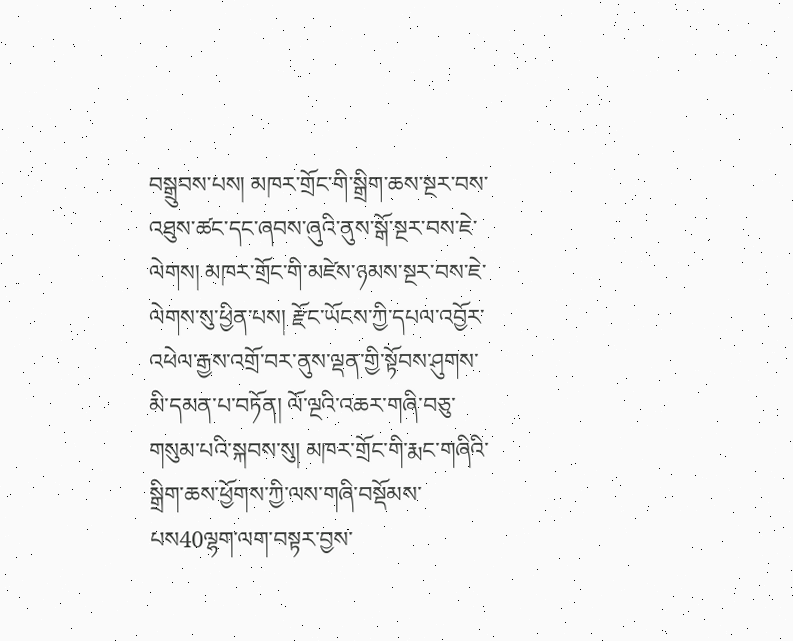བསྒྲུབས་པས། མཁར་གྲོང་གི་སྒྲིག་ཆས་སྔར་བས་འཐུས་ཚང་དང་ཞབས་ཞུའི་ནུས་སྒོ་སྔར་བས་ཇེ་ལེགས། མཁར་གྲོང་གི་མཛེས་ཉམས་སྔར་བས་ཇེ་ལེགས་སུ་ཕྱིན་པས། རྫོང་ཡོངས་ཀྱི་དཔལ་འབྱོར་འཕེལ་རྒྱས་འགྲོ་བར་ནུས་ལྡན་གྱི་སྟོབས་ཤུགས་མི་དམན་པ་བཏོན། ལོ་ལྔའི་འཆར་གཞི་བཅུ་གསུམ་པའི་སྐབས་སུ། མཁར་གྲོང་གི་རྨང་གཞིའི་སྒྲིག་ཆས་ཕྱོགས་ཀྱི་ལས་གཞི་བསྡོམས་པས40ལྷག་ལག་བསྟར་བྱས་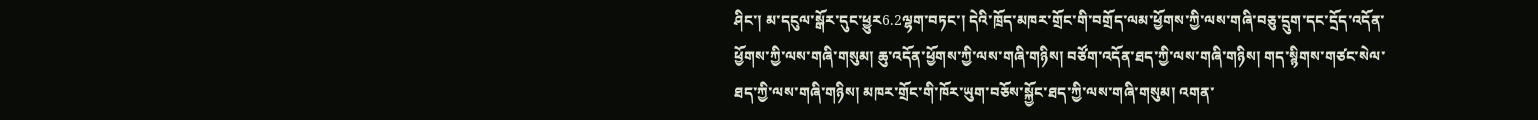ཤིང་། མ་དངུལ་སྒོར་དུང་ཕྱུར6.2ལྷག་བཏང་། དེའི་ཁྲོད་མཁར་གྲོང་གི་བགྲོད་ལམ་ཕྱོགས་ཀྱི་ལས་གཞི་བཅུ་དྲུག་དང་དྲོད་འདོན་ཕྱོགས་ཀྱི་ལས་གཞི་གསུམ། ཆུ་འདོན་ཕྱོགས་ཀྱི་ལས་གཞི་གཉིས། བཙོག་འདོན་ཐད་ཀྱི་ལས་གཞི་གཉིས། གད་སྙིགས་གཙང་སེལ་ཐད་ཀྱི་ལས་གཞི་གཉིས། མཁར་གྲོང་གི་ཁོར་ཡུག་བཅོས་སྐྱོང་ཐད་ཀྱི་ལས་གཞི་གསུམ། འགན་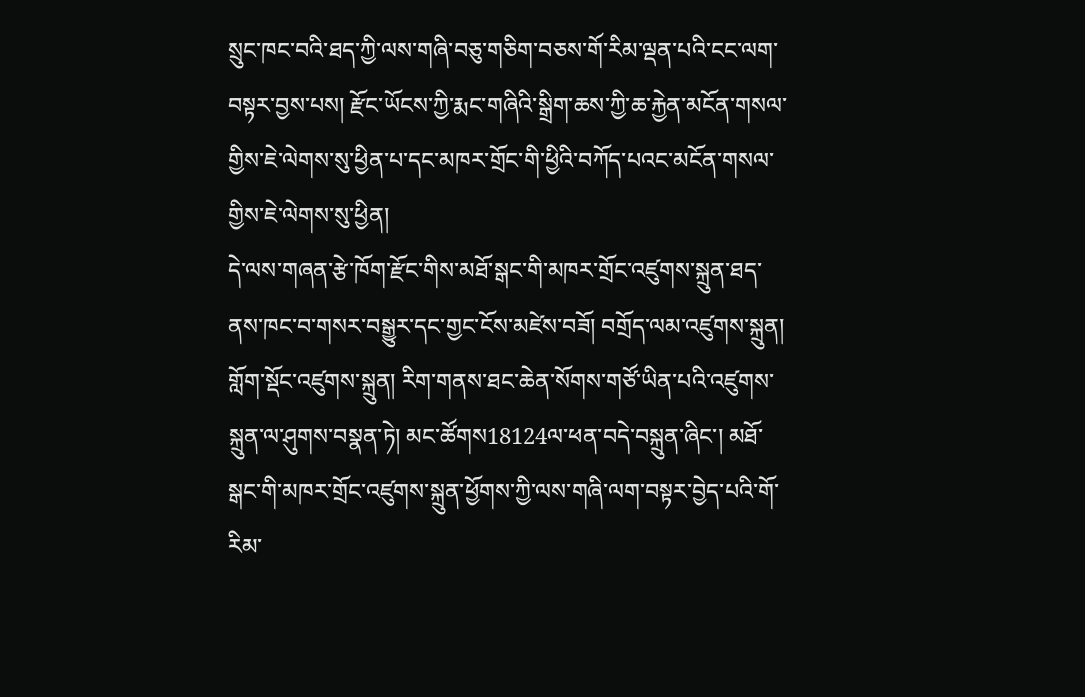སྲུང་ཁང་བའི་ཐད་ཀྱི་ལས་གཞི་བཅུ་གཅིག་བཅས་གོ་རིམ་ལྡན་པའི་ངང་ལག་བསྟར་བྱས་པས། རྫོང་ཡོངས་ཀྱི་རྨང་གཞིའི་སྒྲིག་ཆས་ཀྱི་ཆ་རྐྱེན་མངོན་གསལ་གྱིས་ཇེ་ལེགས་སུ་ཕྱིན་པ་དང་མཁར་གྲོང་གི་ཕྱིའི་བཀོད་པའང་མངོན་གསལ་གྱིས་ཇེ་ལེགས་སུ་ཕྱིན།
དེ་ལས་གཞན་རྩེ་ཁོག་རྫོང་གིས་མཐོ་སྒང་གི་མཁར་གྲོང་འཛུགས་སྐྲུན་ཐད་ནས་ཁང་བ་གསར་བསྒྱུར་དང་གྱང་ངོས་མཛེས་བཟོ། བགྲོད་ལམ་འཛུགས་སྐྲུན། གློག་སྡོང་འཛུགས་སྐྲུན། རིག་གནས་ཐང་ཆེན་སོགས་གཙོ་ཡིན་པའི་འཛུགས་སྐྲུན་ལ་ཤུགས་བསྣན་ཏེ། མང་ཚོགས18124ལ་ཕན་བདེ་བསྐྲུན་ཞིང་། མཐོ་སྒང་གི་མཁར་གྲོང་འཛུགས་སྐྲུན་ཕྱོགས་ཀྱི་ལས་གཞི་ལག་བསྟར་བྱེད་པའི་གོ་རིམ་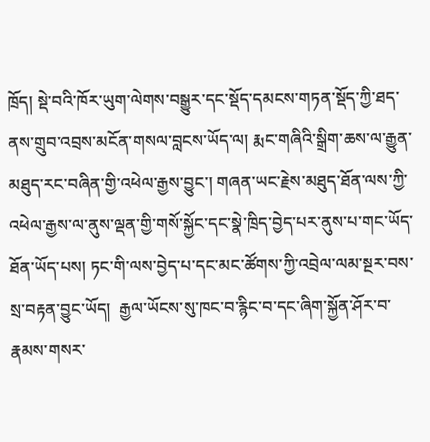ཁྲོད། སྡེ་བའི་ཁོར་ཡུག་ལེགས་བསྒྱུར་དང་སྡོད་དམངས་གཏན་སྡོད་ཀྱི་ཐད་ནས་གྲུབ་འབྲས་མངོན་གསལ་བླངས་ཡོད་ལ། རྨང་གཞིའི་སྒྲིག་ཆས་ལ་རྒྱུན་མཐུད་རང་བཞིན་གྱི་འཕེལ་རྒྱས་བྱུང་། གཞན་ཡང་རྗེས་མཐུད་ཐོན་ལས་ཀྱི་འཕེལ་རྒྱས་ལ་ནུས་ལྡན་གྱི་གསོ་སྐྱོང་དང་སྣེ་ཁྲིད་བྱེད་པར་ནུས་པ་གང་ཡོད་ཐོན་ཡོད་པས། ཏང་གི་ལས་བྱེད་པ་དང་མང་ཚོགས་ཀྱི་འབྲེལ་ལམ་སྔར་བས་སྲ་བརྟན་བྱུང་ཡོད།  རྒྱལ་ཡོངས་སུ་ཁང་བ་རྙིང་བ་དང་ཞིག་སྐྱོན་ཤོར་བ་རྣམས་གསར་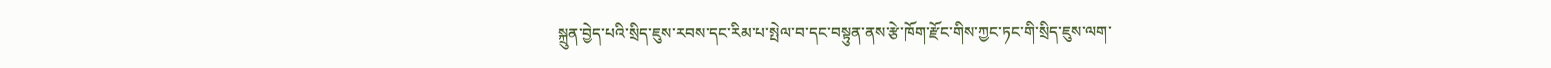སྐྲུན་བྱེད་པའི་སྲིད་ཇུས་རབས་དང་རིམ་པ་སྤེལ་བ་དང་བསྟུན་ནས་རྩེ་ཁོག་རྫོང་གིས་ཀྱང་ཏང་གི་སྲིད་ཇུས་ལག་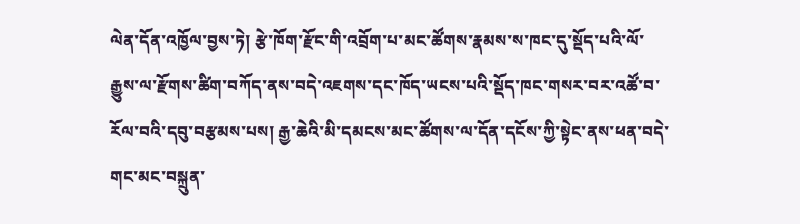ལེན་དོན་འཁྱོལ་བྱས་ཏེ། རྩེ་ཁོག་རྫོང་གི་འབྲོག་པ་མང་ཚོགས་རྣམས་ས་ཁང་དུ་སྡོད་པའི་ལོ་རྒྱུས་ལ་རྫོགས་ཚིག་བཀོད་ནས་བདེ་འཇགས་དང་ཁོད་ཡངས་པའི་སྡོད་ཁང་གསར་བར་འཚོ་བ་རོལ་བའི་དབུ་བརྩམས་པས། རྒྱ་ཆེའི་མི་དམངས་མང་ཚོགས་ལ་དོན་དངོས་ཀྱི་སྟེང་ནས་ཕན་བདེ་གང་མང་བསྐྲུན་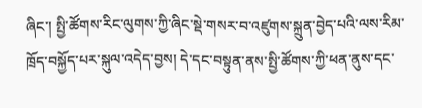ཞིང་། སྤྱི་ཚོགས་རིང་ལུགས་ཀྱི་ཞིང་སྡེ་གསར་བ་འཛུགས་སྐྲུན་བྱེད་པའི་ལས་རིམ་ཁྲོད་བསྐྱོད་པར་སྐུལ་འདེད་བྱས། དེ་དང་བསྟུན་ནས་སྤྱི་ཚོགས་ཀྱི་ཕན་ནུས་དང་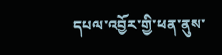དཔལ་འབྱོར་གྱི་ཕན་ནུས་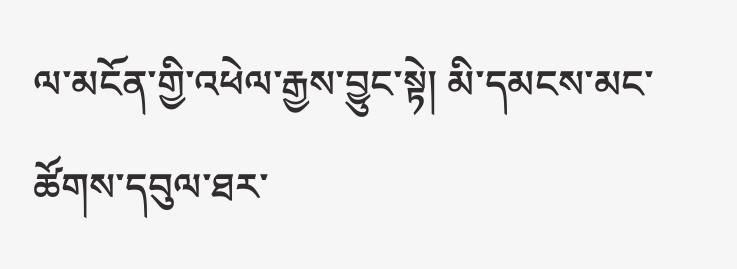ལ་མངོན་གྱི་འཕེལ་རྒྱས་བྱུང་སྟེ། མི་དམངས་མང་ཚོགས་དབུལ་ཐར་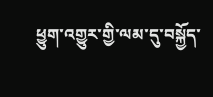ཕྱུག་འགྱུར་གྱི་ལམ་དུ་བསྐྱོད་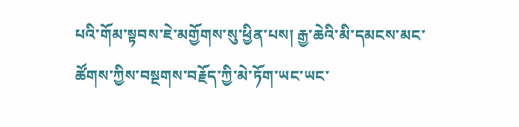པའི་གོམ་སྟབས་ཇེ་མགྱོགས་སུ་ཕྱིན་པས། རྒྱ་ཆེའི་མི་དམངས་མང་ཚོགས་ཀྱིས་བསྔགས་བརྗོད་ཀྱི་མེ་ཏོག་ཡང་ཡང་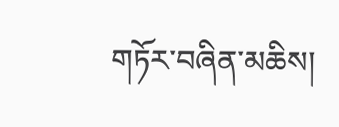གཏོར་བཞིན་མཆིས།